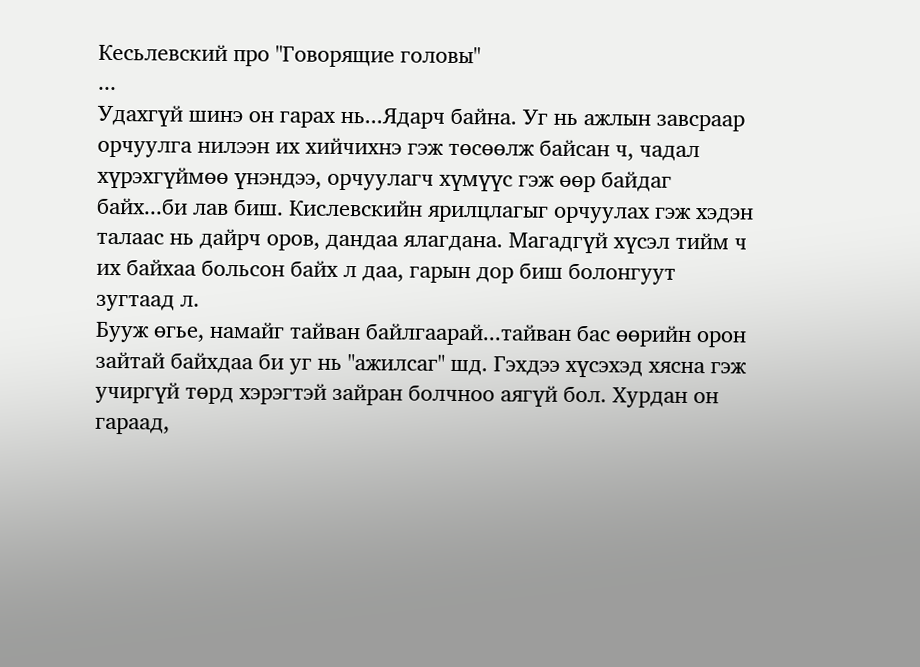Кесьлевский про "Говорящие головы"
...
Удахгүй шинэ он гарах нь...Ядарч байна. Уг нь ажлын завсраар орчуулга нилээн их хийчихнэ гэж төсөөлж байсан ч, чадал хүрэхгүймөө үнэндээ, орчуулагч хүмүүс гэж өөр байдаг байх...би лав биш. Кислевскийн ярилцлагыг орчуулах гэж хэдэн талаас нь дайрч оров, дандаа ялагдана. Магадгүй хүсэл тийм ч их байхаа больсон байх л даа, гарын дор биш болонгуут зугтаад л.
Бууж өгье, намайг тайван байлгаарай...тайван бас өөрийн орон зайтай байхдаа би уг нь "ажилсаг" шд. Гэхдээ хүсэхэд хясна гэж учиргүй төрд хэрэгтэй зайран болчноо аягүй бол. Хурдан он гараад,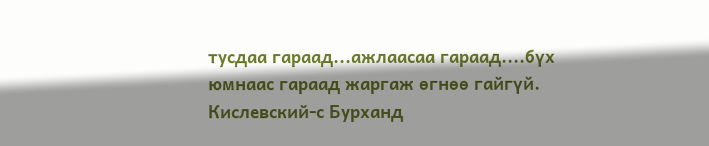тусдаа гараад...ажлаасаа гараад....бүх юмнаас гараад жаргаж өгнөө гайгүй.
Кислевский-с Бурханд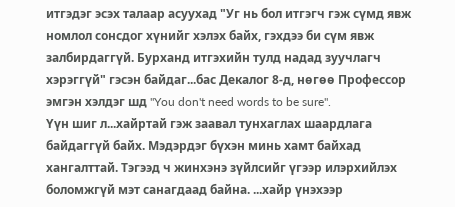итгэдэг эсэх талаар асуухад "Уг нь бол итгэгч гэж сүмд явж номлол сонсдог хүнийг хэлэх байх, гэхдээ би сүм явж залбирдаггүй. Бурханд итгэхийн тулд надад зуучлагч хэрэггүй" гэсэн байдаг...бас Декалог 8-д, нөгөө Профессор эмгэн хэлдэг шд "You don't need words to be sure".
Үүн шиг л...хайртай гэж заавал тунхаглах шаардлага байдаггүй байх. Мэдэрдэг бүхэн минь хамт байхад хангалттай. Тэгээд ч жинхэнэ зүйлсийг үгээр илэрхийлэх боломжгүй мэт санагдаад байна. ...хайр үнэхээр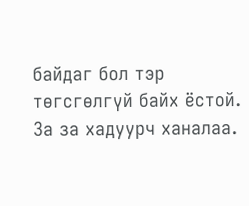байдаг бол тэр төгсгөлгүй байх ёстой.
За за хадуурч ханалаа.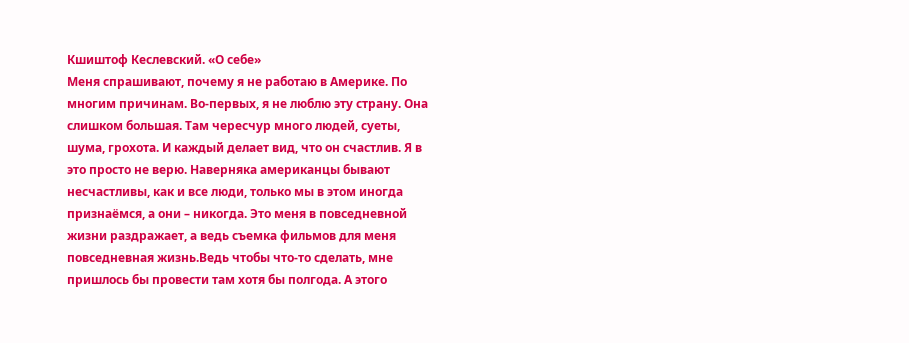Кшиштоф Кеслевский. «О себе»
Меня спрашивают, почему я не работаю в Америке. По многим причинам. Во-первых, я не люблю эту страну. Она слишком большая. Там чересчур много людей, суеты, шума, грохота. И каждый делает вид, что он счастлив. Я в это просто не верю. Наверняка американцы бывают несчастливы, как и все люди, только мы в этом иногда признаёмся, а они – никогда. Это меня в повседневной жизни раздражает, а ведь съемка фильмов для меня повседневная жизнь.Ведь чтобы что-то сделать, мне пришлось бы провести там хотя бы полгода. А этого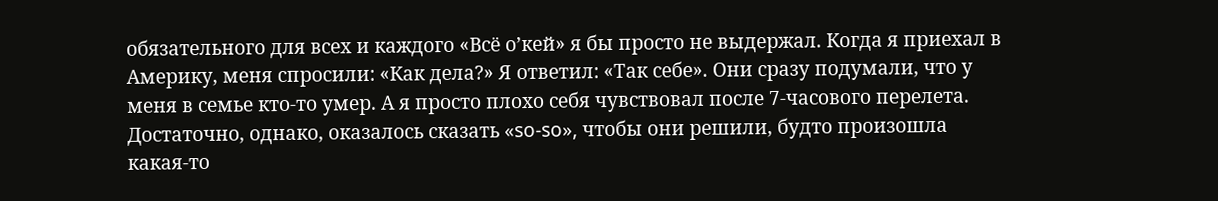обязательного для всех и каждого «Всё о’кей» я бы просто не выдержал. Когда я приехал в Америку, меня спросили: «Как дела?» Я ответил: «Так себе». Они сразу подумали, что у меня в семье кто-то умер. А я просто плохо себя чувствовал после 7-часового перелета. Достаточно, однако, оказалось сказать «so-so», чтобы они решили, будто произошла какая-то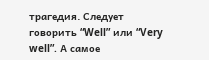трагедия. Следует говорить “Well” или “Very well”. А самое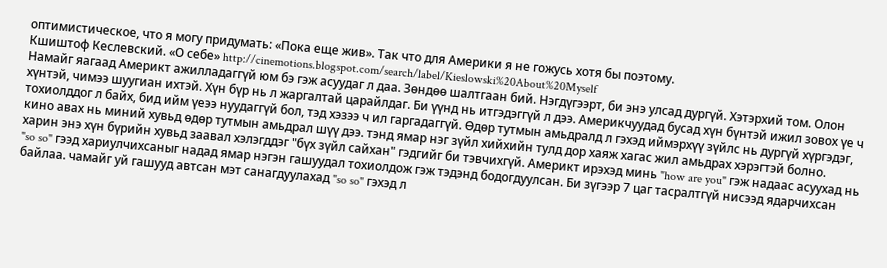оптимистическое, что я могу придумать: «Пока еще жив». Так что для Америки я не гожусь хотя бы поэтому.
Кшиштоф Кеслевский. «О себе» http://cinemotions.blogspot.com/search/label/Kieslowski%20About%20Myself
Намайг яагаад Америкт ажилладаггүй юм бэ гэж асуудаг л даа. Зөндөө шалтгаан бий. Нэгдүгээрт, би энэ улсад дургүй. Хэтэрхий том. Олон хүнтэй, чимээ шуугиан ихтэй. Хүн бүр нь л жаргалтай царайлдаг. Би үүнд нь итгэдэггүй л дээ. Америкчуудад бусад хүн бүнтэй ижил зовох үе ч тохиолддог л байх, бид ийм үеээ нуудаггүй бол, тэд хэзээ ч ил гаргадаггүй. Өдөр тутмын амьдралд л гэхэд иймэрхүү зүйлс нь дургүй хүргэдэг, кино авах нь миний хувьд өдөр тутмын амьдрал шүү дээ. тэнд ямар нэг зүйл хийхийн тулд дор хаяж хагас жил амьдрах хэрэгтэй болно. харин энэ хүн бүрийн хувьд заавал хэлэгддэг "бүх зүйл сайхан" гэдгийг би тэвчихгүй. Америкт ирэхэд минь "how are you" гэж надаас асуухад нь "so so" гээд хариулчихсаныг надад ямар нэгэн гашуудал тохиолдож гэж тэдэнд бодогдуулсан. Би зүгээр 7 цаг тасралтгүй нисээд ядарчихсан байлаа. чамайг уй гашууд автсан мэт санагдуулахад "so so" гэхэд л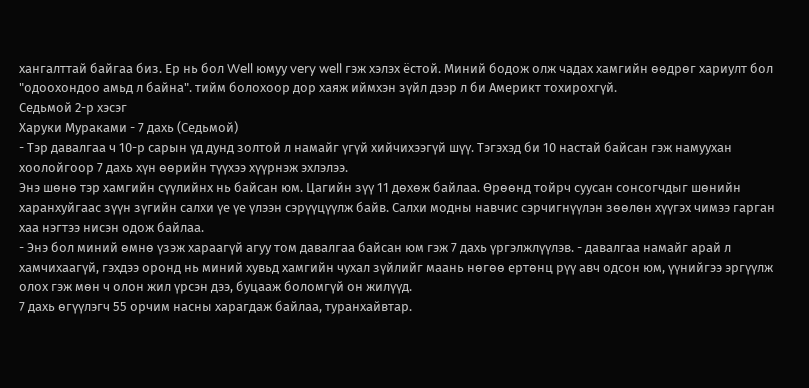хангалттай байгаа биз. Ер нь бол Well юмуу very well гэж хэлэх ёстой. Миний бодож олж чадах хамгийн өөдрөг хариулт бол "одоохондоо амьд л байна". тийм болохоор дор хаяж иймхэн зүйл дээр л би Америкт тохирохгүй.
Седьмой 2-р хэсэг
Харуки Мураками - 7 дахь (Седьмой)
- Тэр давалгаа ч 10-р сарын үд дунд золтой л намайг үгүй хийчихээгүй шүү. Тэгэхэд би 10 настай байсан гэж намуухан хоолойгоор 7 дахь хүн өөрийн түүхээ хүүрнэж эхлэлээ.
Энэ шөнө тэр хамгийн сүүлийнх нь байсан юм. Цагийн зүү 11 дөхөж байлаа. Өрөөнд тойрч суусан сонсогчдыг шөнийн харанхуйгаас зүүн зүгийн салхи үе үе үлээн сэрүүцүүлж байв. Салхи модны навчис сэрчигнүүлэн зөөлөн хүүгэх чимээ гарган хаа нэгтээ нисэн одож байлаа.
- Энэ бол миний өмнө үзэж хараагүй агуу том давалгаа байсан юм гэж 7 дахь үргэлжлүүлэв. - давалгаа намайг арай л хамчихаагүй, гэхдээ оронд нь миний хувьд хамгийн чухал зүйлийг маань нөгөө ертөнц рүү авч одсон юм, үүнийгээ эргүүлж олох гэж мөн ч олон жил үрсэн дээ, буцааж боломгүй он жилүүд.
7 дахь өгүүлэгч 55 орчим насны харагдаж байлаа, туранхайвтар.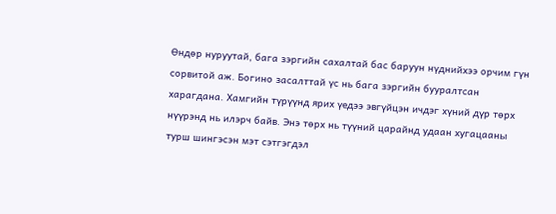Өндөр нуруутай, бага зэргийн сахалтай бас баруун нүднийхээ орчим гүн сорвитой аж. Богино засалттай үс нь бага зэргийн бууралтсан харагдана. Хамгийн түрүүнд ярих үедээ эвгүйцэн ичдэг хүний дүр төрх нүүрэнд нь илэрч байв. Энэ төрх нь түүний царайнд удаан хугацааны турш шингэсэн мэт сэтгэгдэл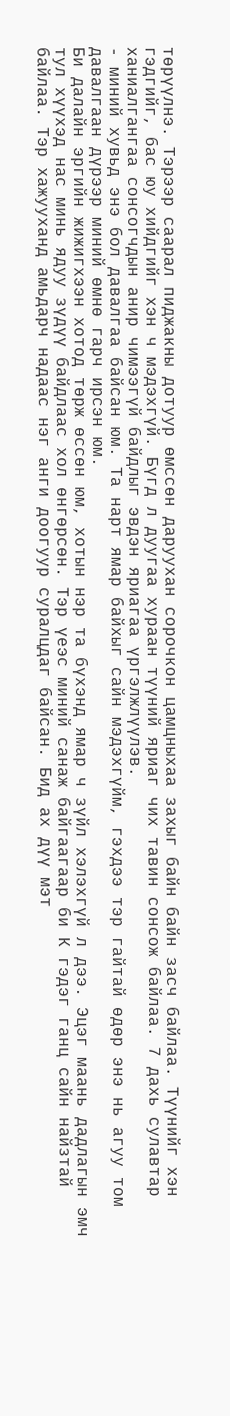төрүүлнэ. Тэрээр саарал пиджакны дотуур өмссөн даруухан сорочкон цамцныхаа захыг байн байн засч байлаа. Түүнийг хэн гэдгийг, бас юу хийдгийг хэн ч мэдэхгүй. Бүгд л дуугаа хураан түүний яриаг чих тавин сонсож байлаа. 7 дахь сулавтар ханиалгангаа сонсогчдын анир чимээгүй байдлыг эвдэн яриагаа үргэлжлүүлэв.
- миний хувьд энэ бол давалгаа байсан юм. Та нарт ямар байхыг сайн мэдэхгүйм, гэхдээ тэр гайтай өдөр энэ нь агуу том давалгаан дүрээр миний өмнө гарч ирсэн юм.
Би далайн эргийн жижигхээн хотод төрж өссөн юм, хотын нэр та бүхэнд ямар ч зүйл хэлэхгүй л дээ. Эцэг маань дадлагын эмч тул хүүхэд нас минь ядуу зүдүү байдлаас хол өнгөрсөн. Тэр үеэс миний санаж байгаагаар би К гэдэг ганц сайн найзтай байлаа. Тэр хажууханд амьдарч надаас нэг анги доогуур суралцдаг байсан. Бид ах дүү мэт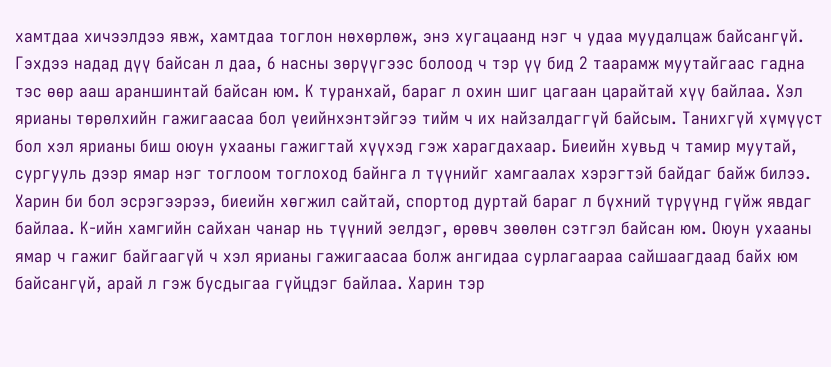хамтдаа хичээлдээ явж, хамтдаа тоглон нөхөрлөж, энэ хугацаанд нэг ч удаа муудалцаж байсангүй. Гэхдээ надад дүү байсан л даа, 6 насны зөрүүгээс болоод ч тэр үү бид 2 таарамж муутайгаас гадна тэс өөр ааш араншинтай байсан юм. К туранхай, бараг л охин шиг цагаан царайтай хүү байлаа. Хэл ярианы төрөлхийн гажигаасаа бол үеийнхэнтэйгээ тийм ч их найзалдаггүй байсым. Танихгүй хүмүүст бол хэл ярианы биш оюун ухааны гажигтай хүүхэд гэж харагдахаар. Биеийн хувьд ч тамир муутай, сургууль дээр ямар нэг тоглоом тоглоход байнга л түүнийг хамгаалах хэрэгтэй байдаг байж билээ. Харин би бол эсрэгээрээ, биеийн хөгжил сайтай, спортод дуртай бараг л бүхний түрүүнд гүйж явдаг байлаа. К-ийн хамгийн сайхан чанар нь түүний эелдэг, өрөвч зөөлөн сэтгэл байсан юм. Оюун ухааны ямар ч гажиг байгаагүй ч хэл ярианы гажигаасаа болж ангидаа сурлагаараа сайшаагдаад байх юм байсангүй, арай л гэж бусдыгаа гүйцдэг байлаа. Харин тэр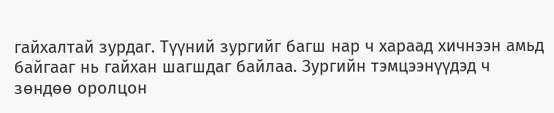гайхалтай зурдаг. Түүний зургийг багш нар ч хараад хичнээн амьд байгааг нь гайхан шагшдаг байлаа. Зургийн тэмцээнүүдэд ч зөндөө оролцон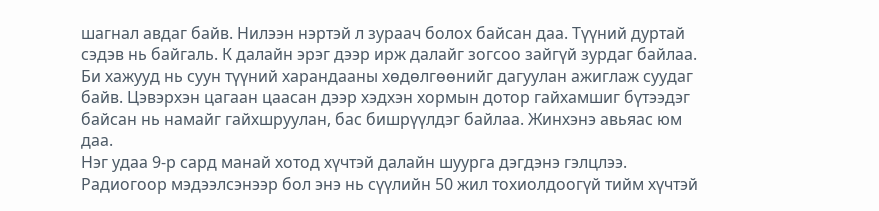шагнал авдаг байв. Нилээн нэртэй л зураач болох байсан даа. Түүний дуртай сэдэв нь байгаль. К далайн эрэг дээр ирж далайг зогсоо зайгүй зурдаг байлаа. Би хажууд нь суун түүний харандааны хөдөлгөөнийг дагуулан ажиглаж суудаг байв. Цэвэрхэн цагаан цаасан дээр хэдхэн хормын дотор гайхамшиг бүтээдэг байсан нь намайг гайхшруулан, бас бишрүүлдэг байлаа. Жинхэнэ авьяас юм даа.
Нэг удаа 9-р сард манай хотод хүчтэй далайн шуурга дэгдэнэ гэлцлээ. Радиогоор мэдээлсэнээр бол энэ нь сүүлийн 50 жил тохиолдоогүй тийм хүчтэй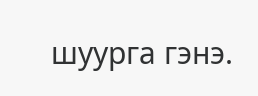шуурга гэнэ.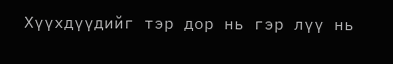Хүүхдүүдийг тэр дор нь гэр лүү нь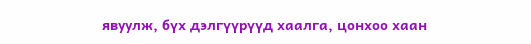явуулж, бүх дэлгүүрүүд хаалга, цонхоо хаан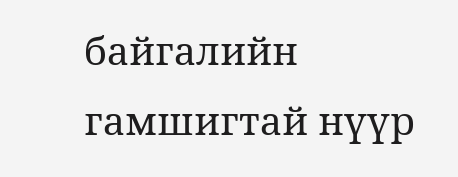байгалийн гамшигтай нүүр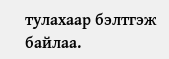тулахаар бэлтгэж байлаа.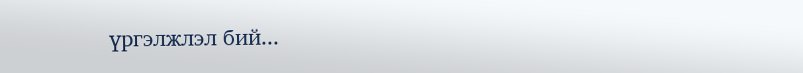үргэлжлэл бий...